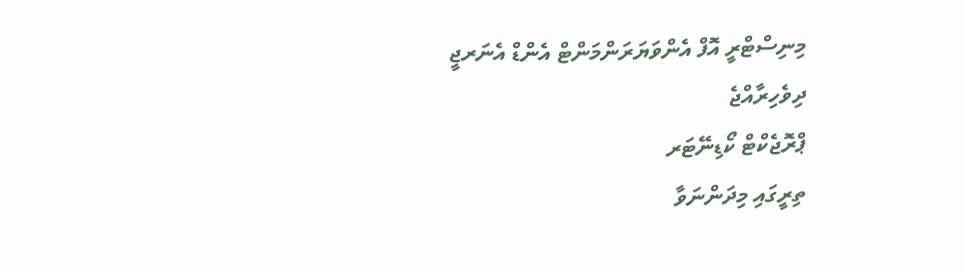މިނިސްޓްރީ އޮފް އެންވަޔަރަންމަންޓް އެންޑް އެނަރޖީ
ދިވެހިރާއްޖެ
ޕްރޮޖެކްޓް ކޯޑިނޭޓަރ
ތިރީގައި މިދަންނަވާ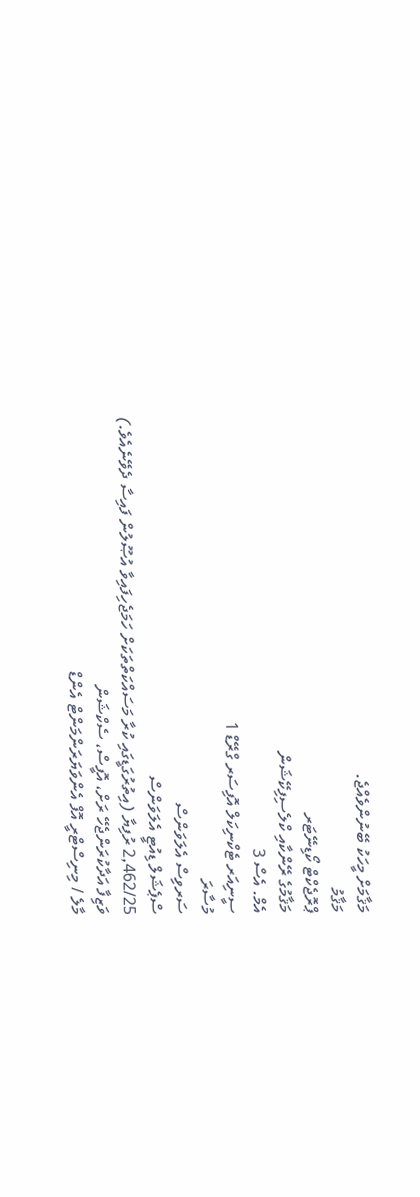މަޤާމަށް މީހަކު ބޭނުންވެއްޖެ.
މަޤާމު
ޕްރޮޖެކްޓް ކޯޑިނޭޓަރ
މަޤާމުގެ ރޭންކާއި ކްލެސިފިކޭޝަން
އެމް. އެސް 3
ސީނިއަރ ޓެކްނިކަލް އޮފިސަރ ގްރޭޑް 1
މުސާރަ
ސަރވިސް އެލަވަންސް
ސްޕެޝަލް ޑިއުޓީ އެލަވަންސް
2,462/25 ރުފިޔާ (އިތުރުގަޑީގައި ކުރާ މަސައްކަތްތަކަށް ހަމަޖެހިފައިވާ އުޞޫލުން ފައިސާ ދެވޭނެއެވެ.)
ވަޒިފާ އަދާކުރަންޖެހޭ ރަށް، އޮފީސް، ސެކްޝަން
މާލެ / މިނިސްޓްރީ އޮފް އެންވަޔަރަންމަންޓް އެންޑް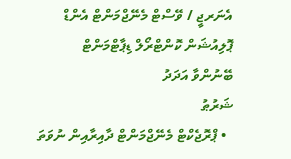އެނަރޖީ / ވޭސްޓް މެނޭޖްމަންޓް އެންޑް ޕޮލިއުޝަން ކޮންޓްރޯލް ޑިޕާޓްމަންޓް
ބޭނުންވާ އަދަދު
ޝަރުޠު
  • ޕްރޮޖެކްޓް މެނޭޖްމަންޓް ދާއިރާއިން ނުވަތަ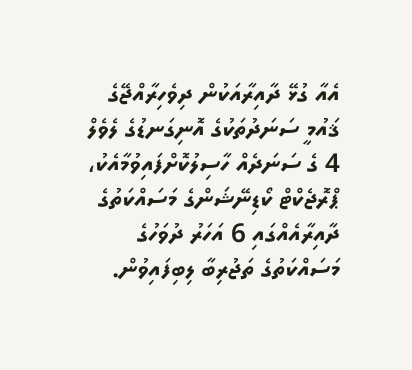އެއާ ގުޅޭ ދާއިރާއަކުން ދިވެހިރާއްޖޭގެ ޤައުމީ ސަނަދުތަކުގެ އޮނިގަނޑުގެ ލެވެލް 4 ގެ ސަނަދެއް ހާސިލުކޮށްފައިވުމާއެކު، ޕްރޮޖެކްޓް ކޯޑިނޭޝަންގެ މަސައްކަތުގެ ދާއިރާއެއްގައި 6 އަހަރު ދުވަހުގެ މަސައްކަތުގެ ތަޖުރިބާ ލިބިފައިވުން.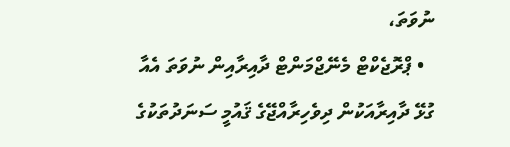ނުވަތަ،
  • ޕްރޮޖެކްޓް މެނޭޖްމަންޓް ދާއިރާއިން ނުވަތަ އެއާ ގުޅޭ ދާއިރާއަކުން ދިވެހިރާއްޖޭގެ ޤައުމީ ސަނަދުތަކުގެ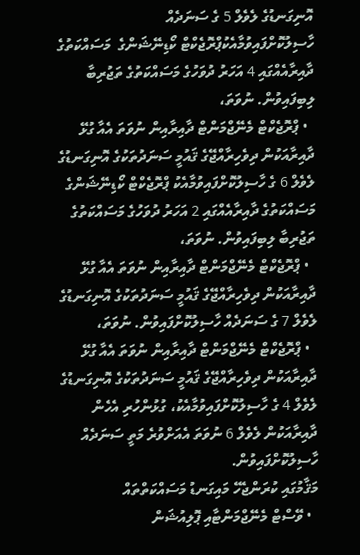އޮނިގަނޑުގެ ލެވެލް 5 ގެ ސަނަދެއް ހާސިލުކޮށްފައިވުމާއެކުޕްރޮޖެކްޓް ކޯޑިނޭޝަންގެ  މަސައްކަތުގެ ދާއިރާއެއްގައި 4 އަހަރު ދުވަހުގެ މަސައްކަތުގެ ތަޖުރިބާ ލިބިފައިވުން. ނުވަތަ،
  • ޕްރޮޖެކްޓް މެނޭޖްމަންޓް ދާއިރާއިން ނުވަތަ އެއާ ގުޅޭ ދާއިރާއަކުން ދިވެހިރާއްޖޭގެ ޤައުމީ ސަނަދުތަކުގެ އޮނިގަނޑުގެ ލެވެލް 6 ގެ ހާސިލުކޮށްފައިވުމާއެކު ޕްރޮޖެކްޓް ކޯޑިނޭޝަންގެ މަސައްކަތުގެ ދާއިރާއެއްގައި 2 އަހަރު ދުވަހުގެ މަސައްކަތުގެ ތަޖުރިބާ ލިބިފައިވުން. ނުވަތަ،
  • ޕްރޮޖެކްޓް މެނޭޖްމަންޓް ދާއިރާއިން ނުވަތަ އެއާ ގުޅޭ ދާއިރާއަކުން ދިވެހިރާއްޖޭގެ ޤައުމީ ސަނަދުތަކުގެ އޮނިގަނޑުގެ ލެވެލް 7 ގެ ސަނަދެއް ހާސިލުކޮށްފައިވުން. ނުވަތަ،
  • ޕްރޮޖެކްޓް މެނޭޖްމަންޓް ދާއިރާއިން ނުވަތަ އެއާ ގުޅޭ ދާއިރާއަކުން ދިވެހިރާއްޖޭގެ ޤައުމީ ސަނަދުތަކުގެ އޮނިގަނޑުގެ ލެވެލް 4 ގެ ހާސިލުކޮށްފައިވުމާއެކު، ގުޅުންހުރި އެހެން ދާއިރާއަކުން ލެވެލް 6 ނުވަތަ އެއަށްވުރެ މަތީ ސަނަދެއް ހާސިލުކޮށްފައިވުން.
މަޤާމުގައި ކުރަންޖެހޭ މައިގަނޑު މަސައްކަތްތައް
  • ވޭސްޓް މެނޭޖްމަންޓާއި ޕޮލިއުޝަން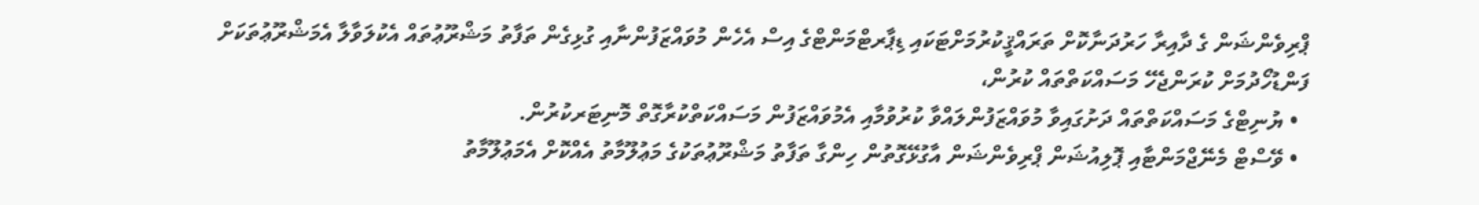ޕްރިވެންޝަން ގެ ދާއިރާ ހަރުދަނާކޮށް ތަރައްޤީކުރުމަށްޓަކައި ޑިޕާރޓްމަންޓްގެ އިސް އެހެން މުވައްޒަފުންނާއި ގުޅިގެން ތަފާތު މަޝްރޫޢުތައް އެކުލަވާލާ އެމަޝްރޫޢުތަކަށް ފަންޑުހޯދުމަށް ކުރަންޖެހޭ މަސައްކަތްތައް ކުރުން،
  • ޔުނިޓްގެ މަސައްކަތްތައް ދަށުގައިވާ މުވައްޒަފުންލައްވާ ކުރުވުމާއި އެމުވައްޒަފުން މަސައްކަތްކުރާގޮތް މޮނިޓަރކުރުން.
  • ވޭސްޓް މެނޭޖްމަންޓާއި ޕޮލިއުޝަން ޕްރިވެންޝަން އާގުޅޭގޮތުން ހިންގާ ތަފާތު މަޝްރޫޢުތަކުގެ މަޢުލޫމާތު އެއްކޮށް އެމަޢުލޫމާތު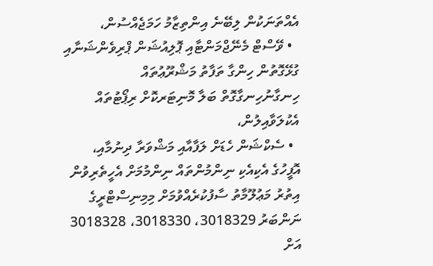އެއްތަނަކުން ލިބޭނެ އިންތިޒާމު ހަމަޖެއްސުން،
  • ވޭސްޓް މެނޭޖްމަންޓާއި ޕޮލިއުޝަން ޕްރިވެންޝަނާއި ގުޅޭގޮތުން ހިންގާ ތަފާތު މަޝްރޫޢުތައް ހިނގާނުހިނގާގޮތް ބަލާ މޮނިޓަރކޮށް ރިޕޯޓުތައް އެކުލަވާއިލުން،
  • ސެކްޝަން ހެޑަށް ލަފާއާއި މަޝްވަރާ ދިނުމާއި، އޮފީހުގެ އެކިއެކި ނިންމުންތައް ނިންމުމަށް އެހީތެރިވުން
އިތުރު މަޢުލޫމާތު ސާފުކުރެއްވުމަށް މިމިނިސްޓްރީގެ ނަންބަރު 3018329، 3018330، 3018328 އަށް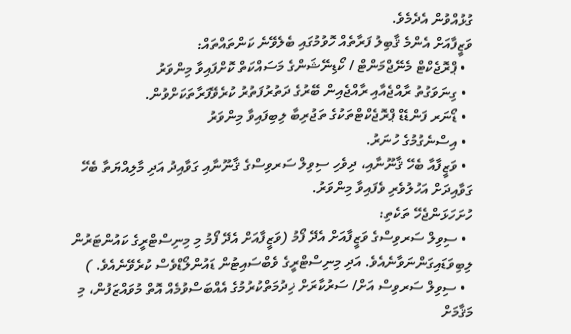ގުޅުއްވުން އެދެމެވެ.
ވަޒީފާއަށް އެންމެ ޤާބިލު ފަރާތެއް ހޮވުމުގައި ބެލެވޭނެ ކަންތައްތައް:
  • ޕްރޮޖެކްޓް މެނޭޖްމަންޓް / ކޯޑިނޭޝަންގެ މަސައްކަތް ކޮށްފައިވާ މިންވަރު
  • ގިނަވަގުތު ރާއްޖެއާއި ރާއްޖެއިން ބޭރުގެ ދަތުރުފަތުރު ކުރެވޭފަރާތަކަށްވުން.
  • ޑޯނަރ ފަންޑެޑް ޕްރޮޖެކްޓްތަކުގެ ތަޖުރިބާ ލިބިފައިވާ މިންވަރު
  • އިސްނެގުމުގެ ހުނަރު.
  • ވަޒީފާއާ ބެހޭ ޤާނޫނާއި، ދިވެހި ސިވިލް ސަރވިސްގެ ޤާނޫނާއި ގަވާއިދު އަދި މާލިއްޔަތާ ބެހޭ ގަވާއިދަށް އަހުލުވެރި ވެފައިވާ މިންވަރު.
ހުށަހަޅަންޖެހޭ ތަކެތި:
  • ސިވިލް ސަރވިސްގެ ވަޒީފާއަށް އެދޭ ފޯމު (ވަޒީފާއަށް އެދޭ ފޯމު މި މިނިސްޓްރީގެ ކައުންޓަރުން ލިބިވަޑައިގަންނަވާނެއެވެ. އަދި މިނިސްޓްރީގެ ވެބްސައިޓުން ޑައުންލޯޑްވެސް ކުރެވޭނެއެވެ. )
  • ސިވިލް ސަރވިސް އަށް/ ސަރުކާރަށް ޚިދުމަތްކުރުމުގެ އެއްބަސްވުމެއް އޮތް މުވައްޒަފުން، މި މަޤާމަށް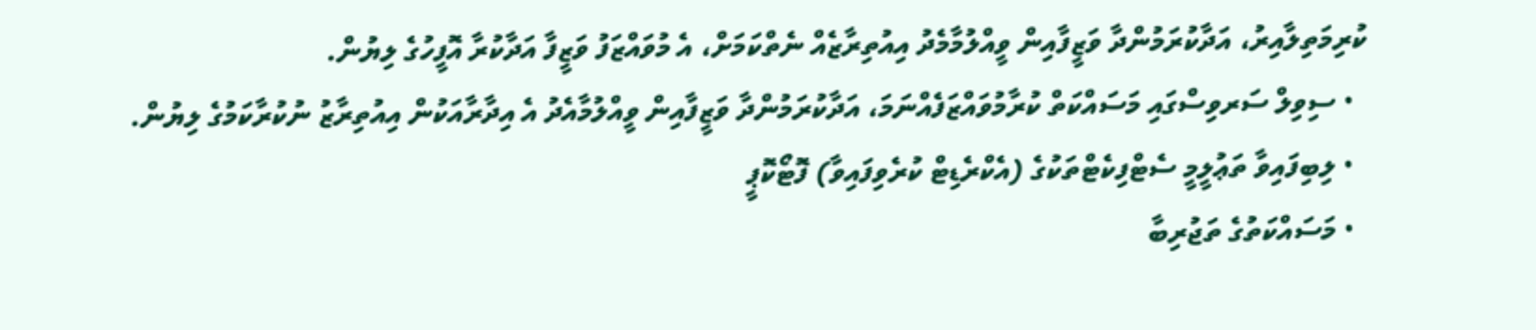ކުރިމަތިލާއިރު، އަދާކުރަމުންދާ ވަޒީފާއިން ވީއްލުމާމެދު އިއުތިރާޒެއް ނެތްކަމަށް، އެ މުވައްޒަފު ވަޒީފާ އަދާކުރާ އޮފީހުގެ ލިޔުން.
  • ސިވިލް ސަރވިސްގައި މަސައްކަތް ކުރާމުވައްޒަފެއްނަމަ، އަދާކުރަމުންދާ ވަޒީފާއިން ވީއްލުމާއެދު އެ އިދާރާއަކުން އިއުތިރާޒު ނުކުރާކަމުގެ ލިޔުން.
  • ލިބިފައިވާ ތަޢުލީމީ ސެޓްފިކެޓްތަކުގެ (އެކްރެޑިޓް ކުރެވިފައިވާ) ފޮޓޯކޮޕީ
  • މަސައްކަތުގެ ތަޖުރިބާ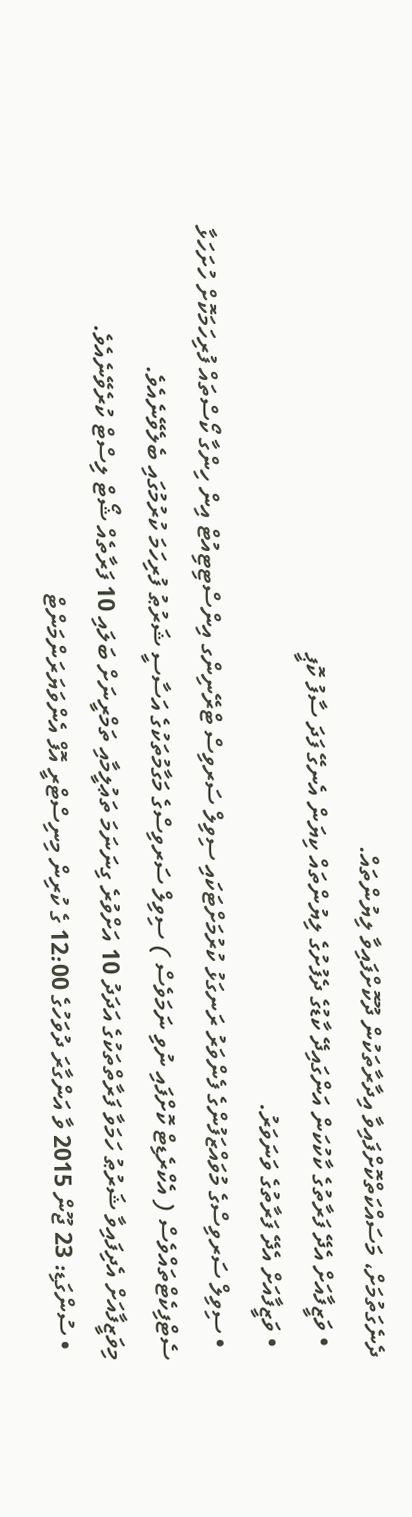ދެނެގަތުމަށް، މަސައްކަތްކޮށްފައިވާ އިދާރާތަކުން ދޫކޮށްފައިވާ ލިޔުންތައް.
  • ވަޒީފާއަށް އެދޭ ފަރާތުގެ ކާކުކަން އަންގައިދޭ ކާޑުގެ ދެފުށުގެ ލިޔުންތައް ކިޔަން އެނގޭ ފަދަ ސާފު ކޮޕީ
  • ވަޒީފާއަށް އެދޭ ފަރާތުގެ ވަނަވަރު.
  • ސިވިލް ސަރވިސްގެ މުވައްޒަފުންގެ ފެންވަރު ރަނގަޅު ކުރުމަށްޓަކައި ސިވިލް ސަރވިސް ޓްރޭނިންގ އިންސްޓިޓިއުޓް އިން ހިންގާ ކޯސްތައް ފުރިހަމަކޮށް ހުށަހަޅާ ސެޓްފިކެޓްތައްވެސް ( އެކްރެޑިޓް ކޮށްފައި ނުވި ނަމަވެސް ) ސިވިލް ސަރވިސްގެ މަގާމުތަކުގެ އަސާސީ ޝަރުޠު ފުރިހަމަ ކުރުމުގައި ބެލެވޭނެއެވެ.
މިވަޒީފާއަށް އެދިފައިވާ ޝަރުޠު ހަމަވާ ފަރާތްތަކުގެ އަދަދު 10 އަށްވުރެ ގިނަނަމަ ތަޢުލީމާއި ތަމްރީނަށް ބަލައި 10 ފަރާތެއް ޝޯޓް ލިސްޓް ކުރެވޭނެއެވެ.
  • ސުންގަޑި: 23 ޖޫން 2015 ވާ އަންގާރަ ދުވަހުގެ 12:00 ގެ ކުރިން މިނިސްޓްރީ އޮފް އެންވަޔަރަންމަންޓް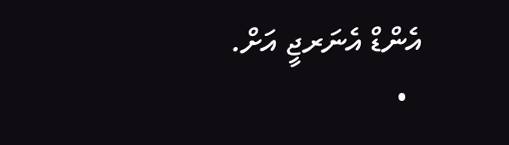އެންޑް އެނަރޖީ އަށް.
  •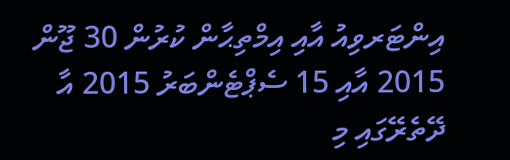އިންޓަރވިއު އާއި އިމްތިޙާން ކުރުން 30 ޖޫން  2015 އާއި 15 ސެޕްޓެންބަރު 2015 އާ ދޭތެރޭގައި މި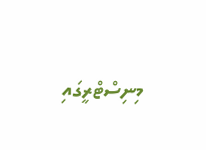މިނިސްޓްރީގައި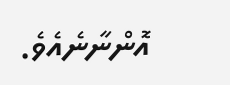އޮންނާނެއެވެ.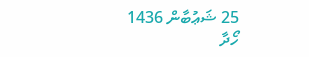25 ޝަޢުބާން 1436
ހޯދާ